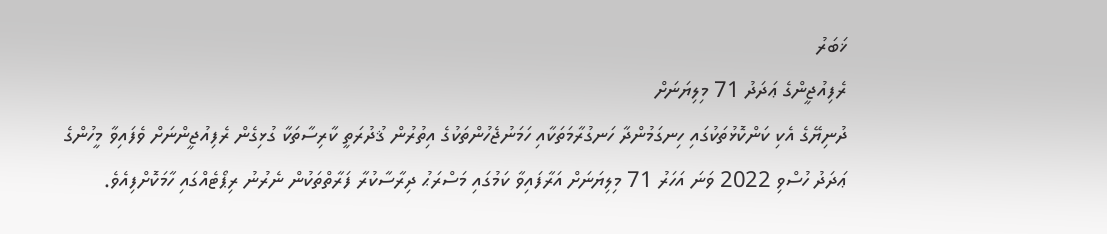ޚަބަރު
ރެފިއުޖީންގެ ޢަދަދު 71 މިލިޔަނަށް
ދުނިޔޭގެ އެކި ކަންކޮޅުތަކުގައި ހިނގަމުންދާ ހަނގުރާމަތަކާއި ހަމަނުޖެހުންތަކުގެ އިތުރުން ޤުދުރަތީ ކާރިސާތަކާ ގުޅިގެން ރެފިއުޖީންނަށް ވެފައިވާ މީހުންގެ ޢަދަދު ހުސްވި 2022 ވަނަ އަހަރު 71 މިލިޔަނަށް އަރާފައިވާ ކަމުގައި މަސްރަޙު ދިރާސާކުރާ ފަރާތްތަކުން ނެރުނު ރިޕޯޓެއްގައި ހާމަކޮށްފިއެވެ.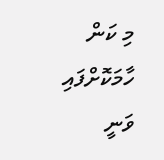މި ކަން ހާމަކޮށްފައި ވަނީ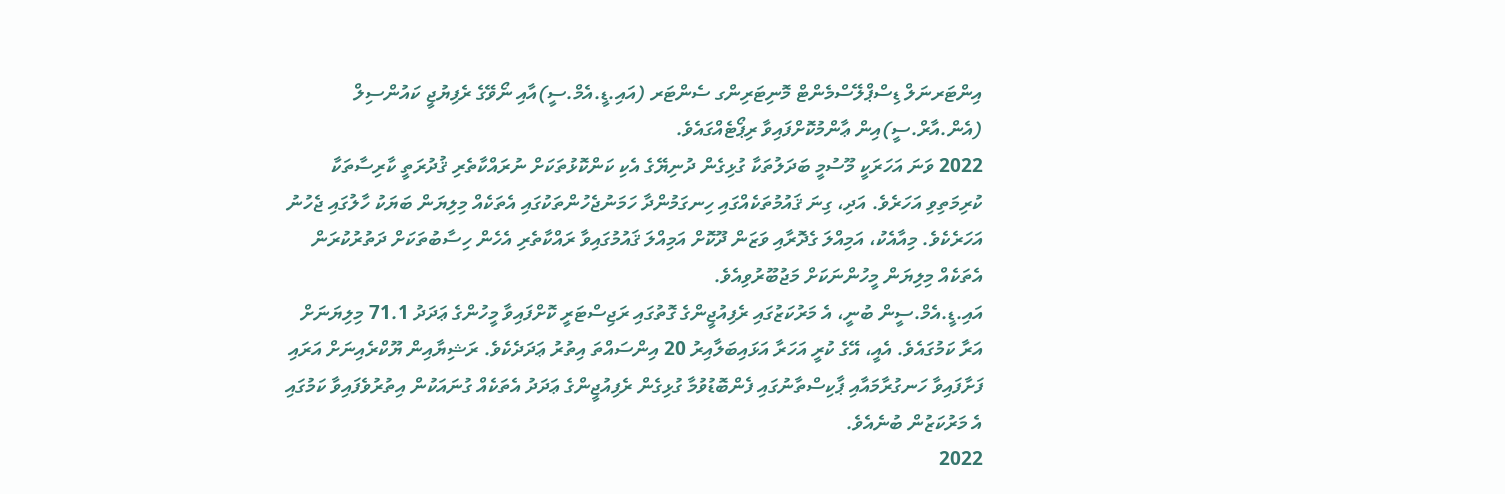އިންޓަރނަލް ޑިސްޕްލޭސްމެންޓް މޮނިޓަރިންގ ސެންޓަރ (އައި.ޑީ.އެމް.ސީ)އާއި ނޯވޭގެ ރެފިޔުޖީ ކައުންސިލް (އެން.އާރް.ސީ)އިން ޢާންމުކޮށްފައިވާ ރިޕޯޓެއްގައެވެ.
2022 ވަނަ އަހަރަކީ މޫސުމީ ބަދަލުތަކާ ގުޅިގެން ދުނިޔޭގެ އެކި ކަންކޮޅުތަކަށް ނުރައްކާތެރި ޤުދުރަތީ ކާރިސާތަކާ ކުރިމަތިވި އަހަރެވެ. އަދި، ގިނަ ޤައުމުތަކެއްގައި ހިނގަމުންދާ ހަމަނުޖެހުންތަކުގައި އެތަކެއް މިލިޔަން ބަޔަކު ހާލުގައި ޖެހުނު އަހަރެކެވެ. މިއާއެކު، އަމިއްލަ ގެދޮރާއި ވަޒަން ދޫކޮށް އަމިއްލަ ޤައުމުގައިވާ ރައްކާތެރި އެހެން ހިސާބުތަކަށް ދަތުރުކުރަން އެތަކެއް މިލިޔަން މީހުންނަކަށް މަޖުބޫރުވިއެވެ.
އައި.ޑީ.އެމް.ސީން ބުނީ، އެ މަރުކަޒުގައި ރެފިއުޖީންގެ ގޮތުގައި ރަޖިސްޓަރީ ކޮށްފައިވާ މީހުންގެ ޢަދަދު 71.1 މިލިޔަނަށް އަރާ ކަމުގައެވެ. އެއީ، އޭގެ ކުރީ އަހަރާ އަޅައިބަލާއިރު 20 އިންސައްތަ އިތުރު ޢަދަދެކެވެ. ރަޝިޔާއިން ޔޫކްރެއިނަށް އަރައި ފަށާފައިވާ ހަނގުރާމައާއި ޕާކިސްތާނުގައި ފެންބޮޑުވުމާ ގުޅިގެން ރެފިއުޖީންގެ ޢަދަދު އެތަކެއް ގުނައަކުން އިތުރުވެފައިވާ ކަމުގައި އެ މަރުކަޒުން ބުނެއެވެ.
2022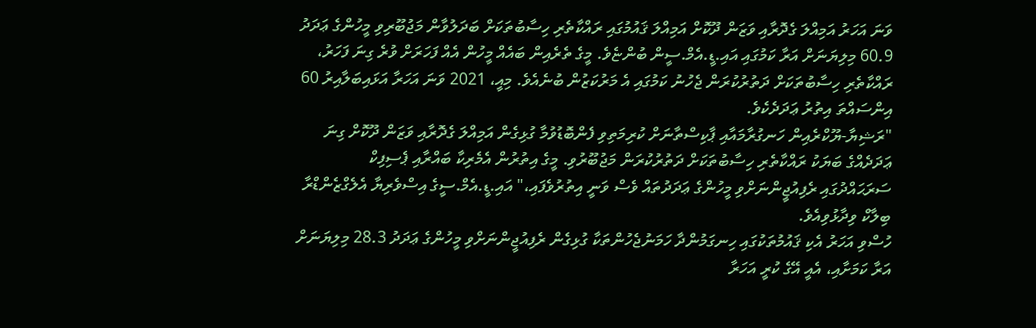ވަނަ އަހަރު އަމިއްލަ ގެދޮރާއި ވަޒަން ދޫކޮށް އަމިއްލަ ޤައުމުގައި ރައްކާތެރި ހިސާބުތަކަށް ބަދަލުވާން މަޖުބޫރިވި މީހުންގެ ޢަދަދު 60.9 މިލިޔަނަށް އަރާ ކަމުގައި އައި.ޑީ.އެމް.ސީން ބުންޏެވެ. މީގެ ތެރެއިން ބައެއް މީހުން އެއް ފަހަރަށް ވުރެ ގިނަ ފަހަރު، ރައްކާތެރި ހިސާބުތަކަށް ދަތުރުކުރަން ޖެހުނު ކަމުގައި އެ މަރުކަޒުން ބުނެއެވެ. މިއީ، 2021 ވަނަ އަހަރާ އަޅައިބަލާއިރު 60 އިންސައްތަ އިތުރު ޢަދަދެކެވެ.
"ރަޝިޔާ-ޔޫކްރެއިން ހަނގުރާމައާއި ޕާކިސްތާނަށް ކުރިމަތިވި ފެންބޮޑުވުމާ ގުޅިގެން އަމިއްލަ ގެދޮރާއި ވަޒަން ދޫކޮށް ގިނަ ޢަދަދެއްގެ ބަޔަކު ރައްކާތެރި ހިސާބުތަކަށް ދަތުރުކުރަން މަޖުބޫރުވި. މީގެ އިތުރުން އެމެރިކާ ބައްރާއި ޕެސިފިކް ސަރަޙައްދުގައި ރެފިއުޖީންނަށްވި މީހުންގެ ޢަދަދުތައް ވެސް ވަނީ އިތުރުވެފައި،" އައި.ޑީ.އެމް.ސީގެ އިސްވެރިޔާ އެލެގްޒެންޑްރާ ބިލާކް ވިދާޅުވިއެވެ.
ހުސްވި އަހަރު އެކި ޤައުމުތަކުގައި ހިނގަމުންދާ ހަމަނުޖެހުންތަކާ ގުޅިގެން ރެފިއުޖީންނަށްވި މީހުންގެ ޢަދަދު 28.3 މިލިޔަނަށް އަރާ ކަމަށާއި، އެއީ އޭގެ ކުރީ އަހަރާ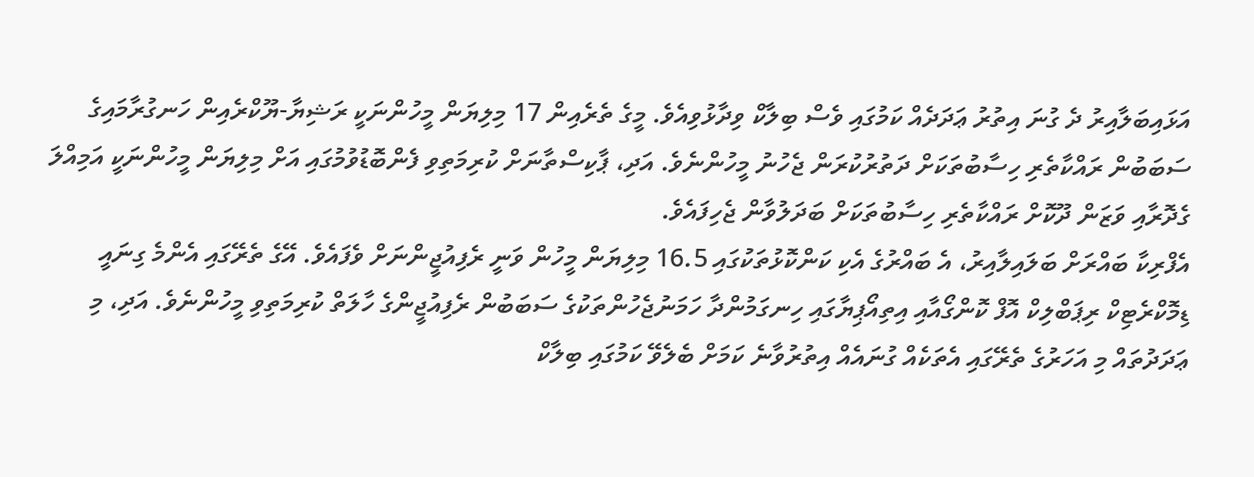އަޅައިބަލާއިރު ދެ ގުނަ އިތުރު ޢަދަދެއް ކަމުގައި ވެސް ބިލާކް ވިދާޅުވިއެވެ. މީގެ ތެރެއިން 17 މިލިޔަން މީހުންނަކީ ރަޝިޔާ-ޔޫކްރެއިން ހަނގުރާމައިގެ ސަބަބުން ރައްކާތެރި ހިސާބުތަކަށް ދަތުރުކުރަން ޖެހުނު މީހުންނެވެ. އަދި، ޕާކިސްތާނަށް ކުރިމަތިވި ފެންބޮޑުވުމުގައި އަށް މިލިޔަން މީހުންނަކީ އަމިއްލަ ގެދޮރާއި ވަޒަން ދޫކޮށް ރައްކާތެރި ހިސާބުތަކަށް ބަދަލުވާން ޖެހިފައެވެ.
އެފްރިކާ ބައްރަށް ބަލައިލާއިރު، އެ ބައްރުގެ އެކި ކަންކޮޅުތަކުގައި 16.5 މިލިޔަން މީހުން ވަނީ ރެފިއުޖީންނަށް ވެފައެވެ. އޭގެ ތެރޭގައި އެންމެ ގިނައީ ޑިމޮކްރެޓިކް ރިޕަބްލިކް އޮފް ކޮންގޯއާއި އިތިއޯޕިޔާގައި ހިނގަމުންދާ ހަމަނުޖެހުންތަކުގެ ސަބަބުން ރެފިއުޖީންގެ ހާލަތް ކުރިމަތިވި މީހުންނެވެ. އަދި، މި ޢަދަދުތައް މި އަހަރުގެ ތެރޭގައި އެތަކެއް ގުނައެއް އިތުރުވާނެ ކަމަށް ބެލެވޭ ކަމުގައި ބިލާކް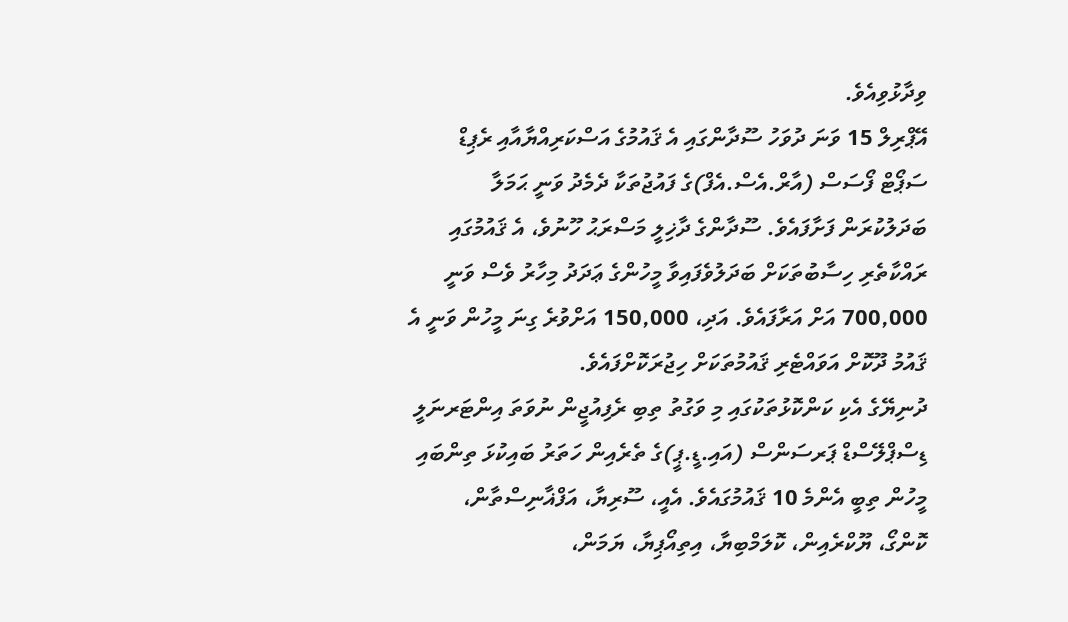ވިދާޅުވިއެވެ.
އޭޕްރިލް 15 ވަނަ ދުވަހު ސޫދާންގައި އެ ޤައުމުގެ އަސްކަރިއްޔާއާއި ރެޕިޑް ސަޕޯޓް ފޯސަސް (އާރް.އެސް.އެފް)ގެ ފައުޖުތަކާ ދެމެދު ވަނީ ޙަމަލާ ބަދަލުކުރަން ފަށާފައެވެ. ސޫދާންގެ ދާޚިލީ މަސްރަޙު ހޫނުވެ، އެ ޤައުމުގައި ރައްކާތެރި ހިސާބުތަކަށް ބަދަލުވެފައިވާ މީހުންގެ ޢަދަދު މިހާރު ވެސް ވަނީ 700,000 އަށް އަރާފައެވެ. އަދި، 150,000 އަށްވުރެ ގިނަ މީހުން ވަނީ އެ ޤައުމު ދޫކޮށް އަވައްޓެރި ޤައުމުތަކަށް ހިޖުރަކޮށްފައެވެ.
ދުނިޔޭގެ އެކި ކަންކޮޅުތަކުގައި މި ވަގުތު ތިބި ރެފިއުޖީން ނުވަތަ އިންޓަރނަލީ ޑިސްޕްލޭސްޑް ޕަރސަންސް (އައި.ޑީ.ޕީ)ގެ ތެރެއިން ހަތަރު ބައިކުޅަ ތިންބައި މީހުން ތިބީ އެންމެ 10 ޤައުމުގައެވެ. އެއީ، ސޫރިޔާ، އަފްޣާނިސްތާން، ކޮންގޯ، ޔޫކްރެއިން، ކޮލަމްބިޔާ، އިތިއޯޕިޔާ، ޔަމަން،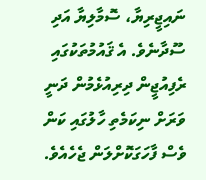ނައިޖީރިޔާ، ސޮމާލިޔާ އަދި ސޫދާނެވެ. އެ ޤައުމުތަކުގައި ރެފިއުޖީން ދިރިއުޅެމުން ދަނީ ވަރަށް ނިކަމެތި ހާލުގައި ކަން ވެސް ފާހަގަކޮށްލަން ޖެހެއެވެ.